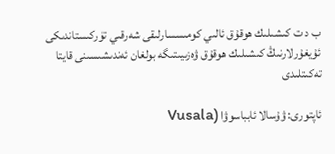ب د ت كىشىلىك ھوقۇق ئالىي كومىسسارلىقى شەرقىي تۈركىستاندىكى ئۇيغۇرلارنىڭ كىشىلىك ھوقۇق ۋەزىيىتىگە بولغان ئەندىشىسىنى قايتا تەكىتلىدى

ئاپتورى: ۋۇسالا ئابباسوۋا (Vusala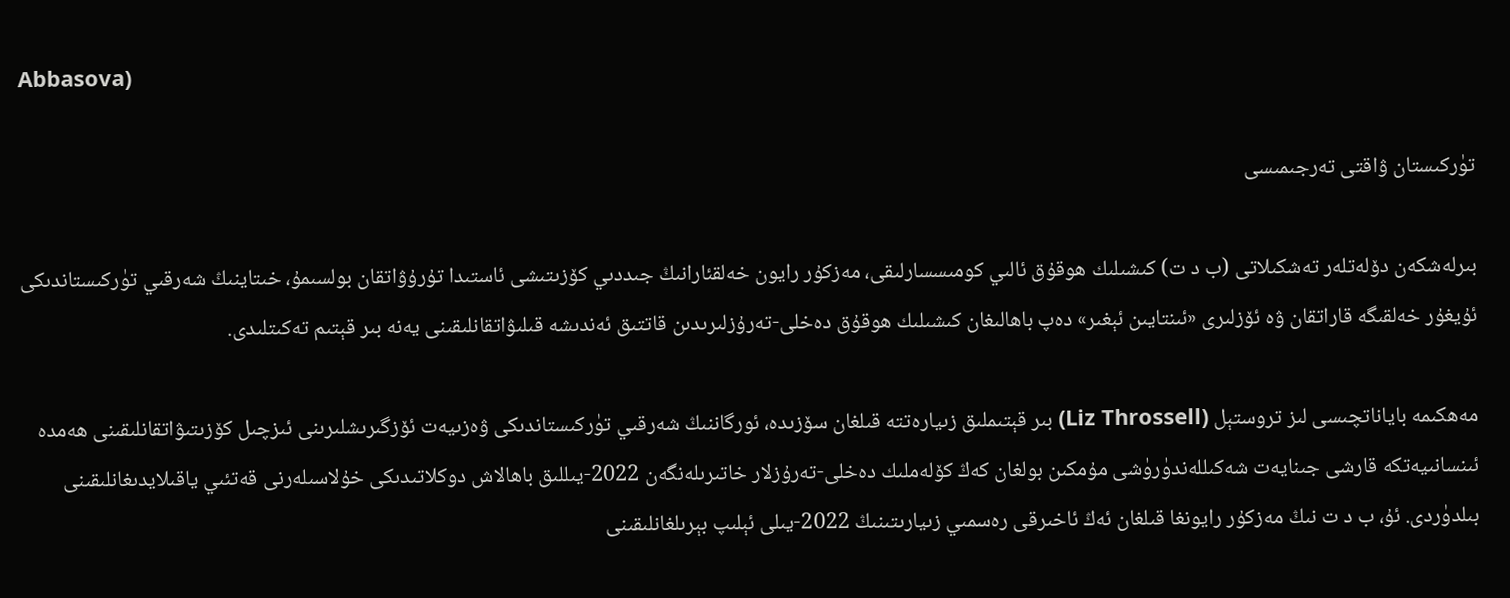Abbasova)

تۈركىستان ۋاقتى تەرجىمىسى

بىرلەشكەن دۆلەتلەر تەشكىلاتى (ب د ت) كىشىلىك ھوقۇق ئالىي كومىسسارلىقى، مەزكۇر رايون خەلقئارانىڭ جىددىي كۆزىتىشى ئاستىدا تۇرۇۋاتقان بولسىمۇ، خىتاينىڭ شەرقىي تۈركىستاندىكى ئۇيغۇر خەلقىگە قاراتقان ۋە ئۆزلىرى «ئىنتايىن ئېغىر» دەپ باھالىغان كىشىلىك ھوقۇق دەخلى-تەرۇزلىرىدىن قاتتىق ئەندىشە قىلىۋاتقانلىقىنى يەنە بىر قېتىم تەكىتلىدى.

مەھكىمە باياناتچىسى لىز تروستېل (Liz Throssell) بىر قېتىملىق زىيارەتتە قىلغان سۆزىدە، ئورگاننىڭ شەرقىي تۈركىستاندىكى ۋەزىيەت ئۆزگىرىشلىرىنى ئىزچىل كۆزىتىۋاتقانلىقىنى ھەمدە ئىنسانىيەتكە قارشى جىنايەت شەكىللەندۈرۈشى مۇمكىن بولغان كەڭ كۆلەملىك دەخلى-تەرۇزلار خاتىرىلەنگەن 2022-يىللىق باھالاش دوكلاتىدىكى خۇلاسىلەرنى قەتئىي ياقىلايدىغانلىقىنى بىلدۈردى. ئۇ، ب د ت نىڭ مەزكۇر رايونغا قىلغان ئەڭ ئاخىرقى رەسمىي زىيارىتىنىڭ 2022-يىلى ئېلىپ بېرىلغانلىقىنى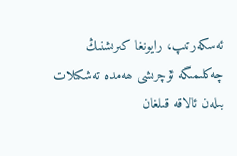ئەسكەرتىپ، رايونغا كىرىشنىڭ چەكلىمىگە ئۇچرىشى ھەمدە تەشكىلات بىلەن ئالاقە قىلغان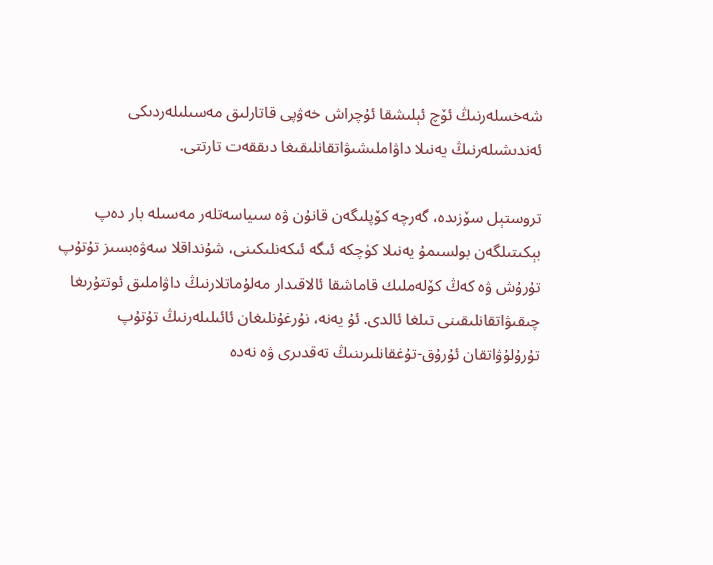شەخسلەرنىڭ ئۆچ ئېلىشقا ئۇچراش خەۋپى قاتارلىق مەسىلىلەردىكى ئەندىشىلەرنىڭ يەنىلا داۋاملىشىۋاتقانلىقىغا دىققەت تارتتى.

تروستېل سۆزىدە، گەرچە كۆپلىگەن قانۇن ۋە سىياسەتلەر مەسىلە بار دەپ بېكىتىلگەن بولسىمۇ يەنىلا كۈچكە ئىگە ئىكەنلىكىنى، شۇنداقلا سەۋەبسىز تۇتۇپ تۇرۇش ۋە كەڭ كۆلەملىك قاماشقا ئالاقىدار مەلۇماتلارنىڭ داۋاملىق ئوتتۇرىغا چىقىۋاتقانلىقىنى تىلغا ئالدى. ئۇ يەنە، نۇرغۇنلىغان ئائىلىلەرنىڭ تۇتۇپ تۇرۇلۇۋاتقان ئۇرۇق-تۇغقانلىرىنىڭ تەقدىرى ۋە نەدە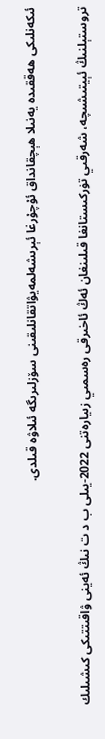ئىكەنلىكى ھەققىدە يەنىلا ھېچقانداق ئۇچۇرغا ئېرىشەلمەيۋاتقانلىقىنى سۆزلىرىگە ئىلاۋە قىلدى.

تروستېلنىڭ ئېيتىشىچە، شەرقىي تۈركىستانغا قىلىنغان ئەڭ ئاخىرقى رەسمىي زىيارەتنى 2022-يىلى ب د ت نىڭ ئەينى ۋاقىتتىكى كىشىلىك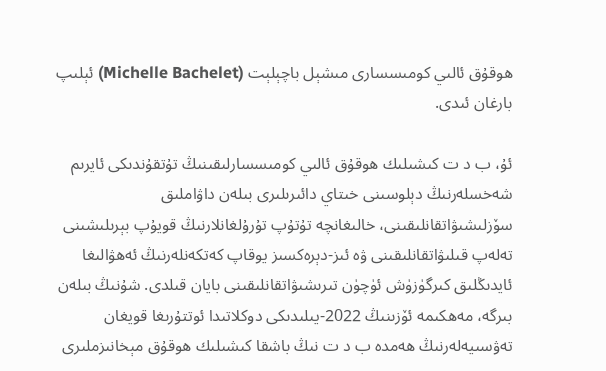ھوقۇق ئالىي كومىسسارى مىشېل باچېلېت (Michelle Bachelet) ئېلىپ بارغان ئىدى.

ئۇ، ب د ت كىشىلىك ھوقۇق ئالىي كومىسسارلىقىنىڭ تۇتقۇندىكى ئايرىم شەخسلەرنىڭ دېلوسىنى خىتاي دائىرىلىرى بىلەن داۋاملىق سۆزلىشىۋاتقانلىقىنى، خالىغانچە تۇتۇپ تۇرۇلغانلارنىڭ قويۇپ بېرىلىشىنى تەلەپ قىلىۋاتقانلىقىنى ۋە ئىز-دېرەكسىز يوقاپ كەتكەنلەرنىڭ ئەھۋالىغا ئايدىڭلىق كىرگۈزۈش ئۈچۈن تىرىشىۋاتقانلىقىنى بايان قىلدى. شۇنىڭ بىلەن بىرگە، مەھكىمە ئۆزىنىڭ 2022-يىلىدىكى دوكلاتىدا ئوتتۇرىغا قويغان تەۋسىيەلەرنىڭ ھەمدە ب د ت نىڭ باشقا كىشىلىك ھوقۇق مېخانىزملىرى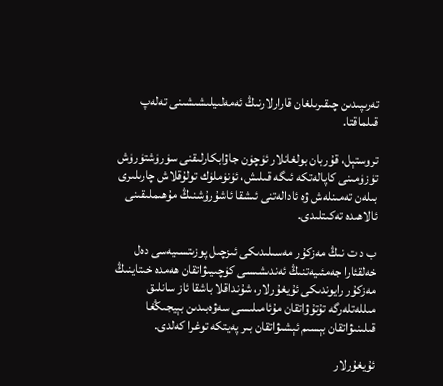تەرىپىدىن چىقىرىلغان قارارلارنىڭ ئەمەلىيلىشىشىنى تەلەپ قىلماقتا.

تروستېل، قۇربان بولغانلار ئۈچۈن جاۋابكارلىقنى سۈرۈشتۈرۈش تۈزۈمىنى كاپالەتكە ئىگە قىلىش، ئۈنۈملۈك تولۇقلاش چارىلىرى بىلەن تەمىنلەش ۋە ئادالەتنى ئىشقا ئاشۇرۇشنىڭ مۇھىملىقىنى ئالاھىدە تەكىتلىدى.

ب د ت نىڭ مەزكۇر مەسىلىدىكى ئىزچىل پوزىتسىيەسى دەل خەلقئارا جەمئىيەتنىڭ ئەندىشىسى كۈچىيىۋاتقان ھەمدە خىتاينىڭ مەزكۇر رايوندىكى ئۇيغۇرلار، شۇنداقلا باشقا ئاز سانلىق مىللەتلەرگە تۇتۇۋاتقان مۇئامىلىسى سەۋەبىدىن بېيجىڭغا قىلىنىۋاتقان بېسىم ئېشىۋاتقان بىر پەيتكە توغرا كەلدى.

ئۇيغۇرلار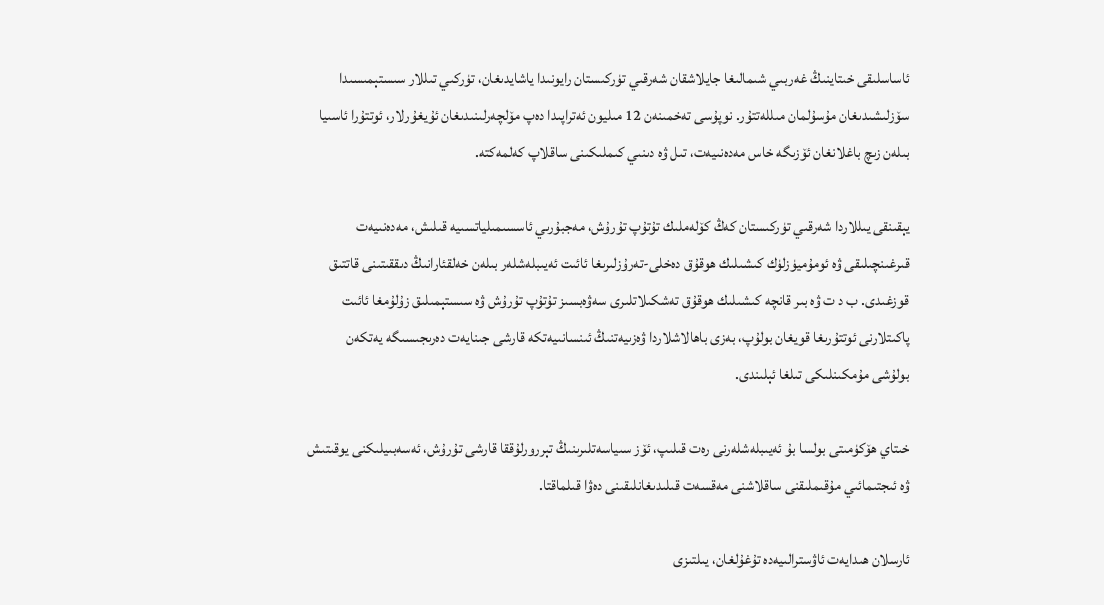ئاساسلىقى خىتاينىڭ غەربىي شىمالىغا جايلاشقان شەرقىي تۈركىستان رايونىدا ياشايدىغان، تۈركىي تىللار سىستېمىسىدا سۆزلىشىدىغان مۇسۇلمان مىللەتتۇر. نوپۇسى تەخمىنەن 12 مىليون ئەتراپىدا دەپ مۆلچەرلىنىدىغان ئۇيغۇرلار، ئوتتۇرا ئاسىيا بىلەن زىچ باغلانغان ئۆزىگە خاس مەدەنىيەت، تىل ۋە دىنىي كىملىكىنى ساقلاپ كەلمەكتە.

يېقىنقى يىللاردا شەرقىي تۈركىستان كەڭ كۆلەملىك تۇتۇپ تۇرۇش، مەجبۇرىي ئاسسىمىلياتسىيە قىلىش، مەدەنىيەت قىرغىنچىلىقى ۋە ئومۇميۈزلۈك كىشىلىك ھوقۇق دەخلى-تەرۇزلىرىغا ئائىت ئەيىبلەشلەر بىلەن خەلقئارانىڭ دىققىتىنى قاتتىق قوزغىدى. ب د ت ۋە بىر قانچە كىشىلىك ھوقۇق تەشكىلاتلىرى سەۋەبسىز تۇتۇپ تۇرۇش ۋە سىستېمىلىق زۇلۇمغا ئائىت پاكىتلارنى ئوتتۇرىغا قويغان بولۇپ، بەزى باھالاشلاردا ۋەزىيەتنىڭ ئىنسانىيەتكە قارشى جىنايەت دەرىجىسىگە يەتكەن بولۇشى مۇمكىنلىكى تىلغا ئېلىندى.

خىتاي ھۆكۈمىتى بولسا بۇ ئەيىبلەشلەرنى رەت قىلىپ، ئۆز سىياسەتلىرىنىڭ تېررورلۇققا قارشى تۇرۇش، ئەسەبىيلىكنى يوقىتىش ۋە ئىجتىمائىي مۇقىملىقنى ساقلاشنى مەقسەت قىلىدىغانلىقىنى دەۋا قىلماقتا.

ئارسلان ھىدايەت ئاۋسترالىيەدە تۇغۇلغان، يىلتىزى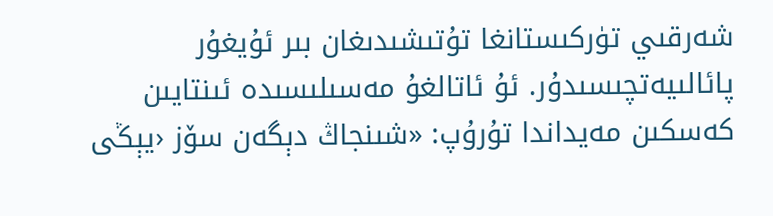شەرقىي تۈركىستانغا تۇتىشىدىغان بىر ئۇيغۇر پائالىيەتچىسىدۇر. ئۇ ئاتالغۇ مەسىلىسىدە ئىنتايىن كەسكىن مەيداندا تۇرۇپ: «شىنجاڭ دېگەن سۆز ‹يېڭى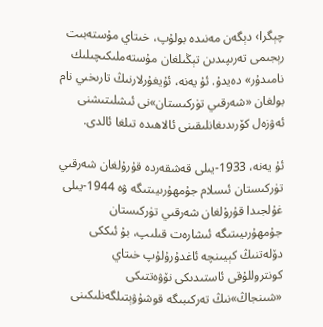چېگرا› دېگەن مەنىدە بولۇپ، خىتاي مۇستەبىت رېجىمى تەرىپىدىن تېڭىلغان مۇستەملىكىچىلىك نامىدۇر» دەيدۇ. ئۇ يەنە، ئۇيغۇرلارنىڭ تارىخىي نام بولغان «شەرقىي تۈركىستان»نى ئىشلىتىشنى ئەۋزەل كۆرىدىغانلىقىنى ئالاھىدە تىلغا ئالدى.

ئۇ يەنە، 1933-يىلى قەشقەردە قۇرۇلغان شەرقىي تۈركىستان ئىسلام جۇمھۇرىيىتىگە ۋە 1944-يىلى غۇلجىدا قۇرۇلغان شەرقىي تۈركىستان جۇمھۇرىيىتىگە ئىشارەت قىلىپ، بۇ ئىككى دۆلەتنىڭ كېيىنچە ئاغدۇرۇلۇپ خىتاي كونتروللۇقى ئاستىدىكى نۆۋەتتىكى «شىنجاڭ»نىڭ تەركىبىگە قوشۇۋېتىلگەنلىكىنى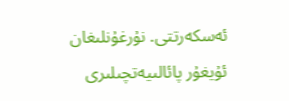ئەسكەرتتى. نۇرغۇنلىغان ئۇيغۇر پائالىيەتچىلىرى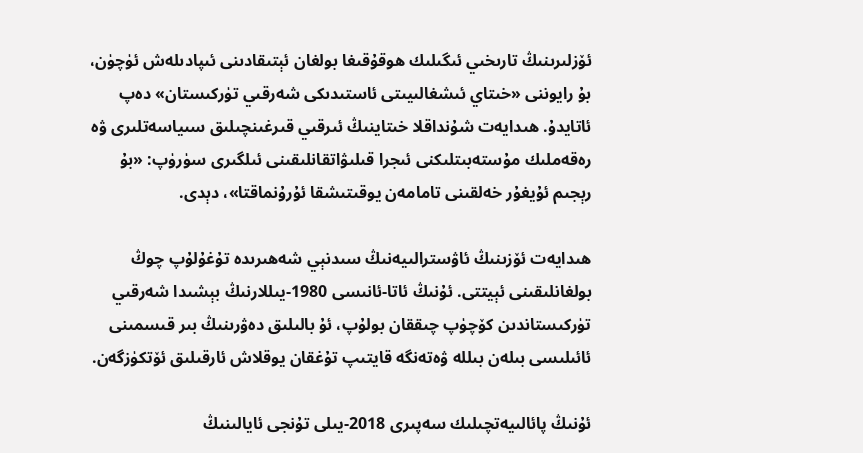ئۆزلىرىنىڭ تارىخىي ئىگىلىك ھوقۇقىغا بولغان ئېتىقادىنى ئىپادىلەش ئۈچۈن، بۇ رايوننى «خىتاي ئىشغالىيىتى ئاستىدىكى شەرقىي تۈركىستان» دەپ ئاتايدۇ. ھىدايەت شۇنداقلا خىتاينىڭ ئىرقىي قىرغىنچىلىق سىياسەتلىرى ۋە رەقەملىك مۇستەبىتلىكنى ئىجرا قىلىۋاتقانلىقىنى ئىلگىرى سۈرۈپ: «بۇ رېجىم ئۇيغۇر خەلقىنى تامامەن يوقىتىشقا ئۇرۇنماقتا»، دېدى.

ھىدايەت ئۆزىنىڭ ئاۋسترالىيەنىڭ سىدنېي شەھىرىدە تۇغۇلۇپ چوڭ بولغانلىقىنى ئېيتتى. ئۇنىڭ ئاتا-ئانىسى 1980-يىللارنىڭ بېشىدا شەرقىي تۈركىستاندىن كۆچۈپ چىققان بولۇپ، ئۇ بالىلىق دەۋرىنىڭ بىر قىسمىنى ئائىلىسى بىلەن بىللە ۋەتەنگە قايتىپ تۇغقان يوقلاش ئارقىلىق ئۆتكۈزگەن.

ئۇنىڭ پائالىيەتچىلىك سەپىرى 2018-يىلى تۇنجى ئايالىنىڭ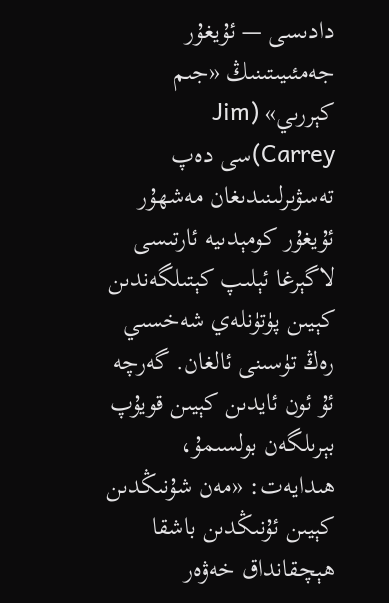دادىسى — ئۇيغۇر جەمئىيىتىنىڭ «جىم كېررىي» (Jim Carrey)سى دەپ تەسۋىرلىنىدىغان مەشھۇر ئۇيغۇر كومېدىيە ئارتىسى لاگېرغا ئېلىپ كېتىلگەندىن كېيىن پۈتۈنلەي شەخسىي رەڭ تۈسىنى ئالغان. گەرچە ئۇ ئون ئايدىن كېيىن قويۇپ بېرىلگەن بولسىمۇ، ھىدايەت: «مەن شۇنىڭدىن كېيىن ئۇنىڭدىن باشقا ھېچقانداق خەۋەر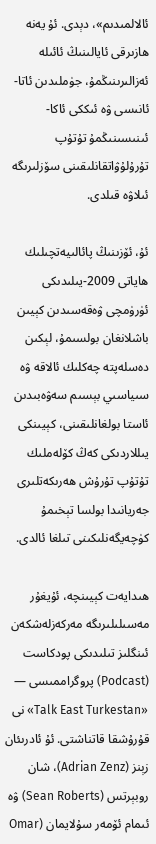ئالالمىدىم»، دېدى. ئۇ يەنە ھازىرقى ئايالىنىڭ ئائىلە ئەزالىرىنىڭمۇ، جۈملىدىن ئاتا-ئانىسى ۋە ئىككى ئاكا-ئىنىسىنىڭمۇ تۇتۇپ تۇرۇلۇۋاتقانلىقىنى سۆزلىرىگە ئىلاۋە قىلدى.

ئۇ، ئۆزىنىڭ پائالىيەتچىلىك ھاياتى 2009-يىلىدىكى ئۈرۈمچى ۋەقەسىدىن كېيىن باشلانغان بولسىمۇ، لېكىن دەسلەپتە چەكلىك ئالاقە ۋە سىياسىي بېسىم سەۋەبىدىن ئاستا بولغانلىقىنى، كېيىنكى يىللاردىكى كەڭ كۆلەملىك تۇتۇپ تۇرۇش ھەرىكەتلىرى جەريانىدا بولسا تېخىمۇ كۈچەيگەنلىكىنى تىلغا ئالدى.

ھىدايەت كېيىنچە، ئۇيغۇر مەسىلىلىرىگە مەركەزلەشكەن ئىنگلىز تىلىدىكى پودكاست (Podcast) پروگراممىسى — «Talk East Turkestan» نى قۇرۇشقا قاتناشتى. ئۇ ئادرىئان زېنز (Adrian Zenz)، شان روبېرتس (Sean Roberts) ۋە ئىمام ئۆمەر سۇلايمان (Omar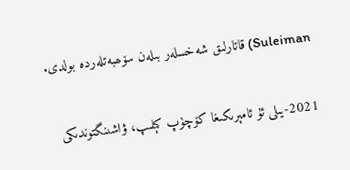Suleiman) قاتارلىق شەخسلەر بىلەن سۆھبەتلەردە بولدى.

2021-يىلى ئۇ ئامېرىكىغا كۆچۈپ كېلىپ، ۋاشىنگتوندىكى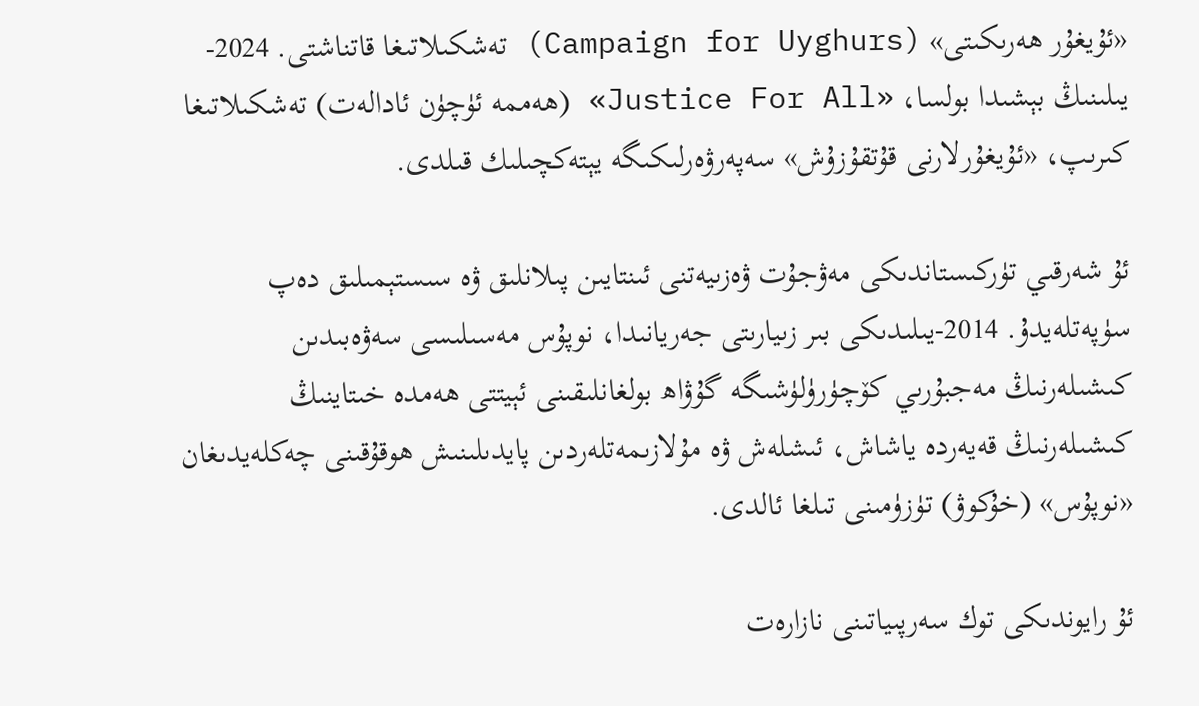«ئۇيغۇر ھەرىكىتى» (Campaign for Uyghurs) تەشكىلاتىغا قاتناشتى. 2024-يىلىنىڭ بېشىدا بولسا، «Justice For All» (ھەممە ئۈچۈن ئادالەت) تەشكىلاتىغا كىرىپ، «ئۇيغۇرلارنى قۇتقۇزۇش» سەپەرۋەرلىكىگە يېتەكچىلىك قىلدى.

ئۇ شەرقىي تۈركىستاندىكى مەۋجۇت ۋەزىيەتنى ئىنتايىن پىلانلىق ۋە سىستېمىلىق دەپ سۈپەتلەيدۇ. 2014-يىلىدىكى بىر زىيارىتى جەريانىدا، نوپۇس مەسىلىسى سەۋەبىدىن كىشىلەرنىڭ مەجبۇرىي كۆچۈرۈلۈشىگە گۇۋاھ بولغانلىقىنى ئېيتتى ھەمدە خىتاينىڭ كىشىلەرنىڭ قەيەردە ياشاش، ئىشلەش ۋە مۇلازىمەتلەردىن پايدىلىنىش ھوقۇقىنى چەكلەيدىغان «نوپۇس» (خۇكوۋ) تۈزۈمىنى تىلغا ئالدى.

ئۇ رايوندىكى توك سەرپىياتىنى نازارەت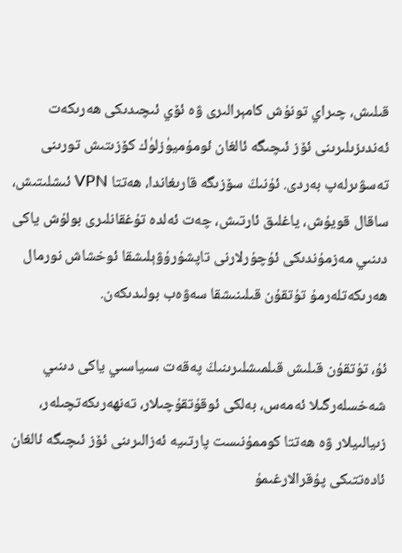قىلىش، چىراي تونۇش كامېرالىرى ۋە ئۆي ئىچىدىكى ھەرىكەت ئەندىزىلىرىنى ئۆز ئىچىگە ئالغان ئومۇميۈزلۈك كۆزىتىش تورىنى تەسۋىرلەپ بەردى. ئۇنىڭ سۆزىگە قارىغاندا، ھەتتا VPN ئىشلىتىش، ساقال قويۇش، ياغلىق ئارتىش، چەت ئەلدە تۇغقانلىرى بولۇش ياكى دىنىي مەزمۇندىكى ئۇچۇرلارنى تاپشۇرۇۋېلىشقا ئوخشاش نورمال ھەرىكەتلەرمۇ تۇتقۇن قىلىنىشقا سەۋەب بولىدىكەن.

ئۇ، تۇتقۇن قىلىش قىلمىشلىرىنىڭ پەقەت سىياسىي ياكى دىنىي شەخسلەرگىلا ئەمەس، بەلكى ئوقۇتقۇچىلار، تەنھەرىكەتچىلەر، زىيالىيلار ۋە ھەتتا كوممۇنىست پارتىيە ئەزالىرىنى ئۆز ئىچىگە ئالغان ئادەتتىكى پۇقرالارغىمۇ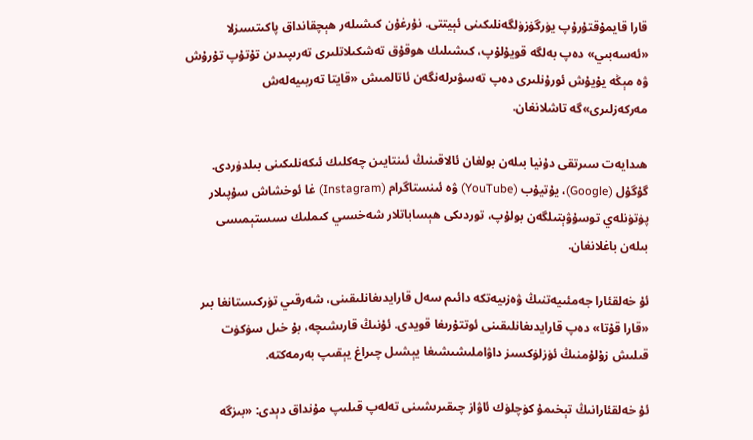قارا قايمۇقتۇرۇپ يۈرگۈزۈلگەنلىكىنى ئېيتتى. نۇرغۇن كىشىلەر ھېچقانداق پاكىتسىزلا «ئەسەبىي» دەپ بەلگە قويۇلۇپ، كىشىلىك ھوقۇق تەشكىلاتلىرى تەرىپىدىن تۇتۇپ تۇرۇش ۋە مېڭە يۇيۇش ئورۇنلىرى دەپ تەسۋىرلەنگەن ئاتالمىش «قايتا تەربىيەلەش مەركەزلىرى»گە تاشلانغان.

ھىدايەت سىرتقى دۇنيا بىلەن بولغان ئالاقىنىڭ ئىنتايىن چەكلىك ئىكەنلىكىنى بىلدۈردى. گۇگۇل (Google)، يۇتيۇب (YouTube) ۋە ئىنستاگرام (Instagram) غا ئوخشاش سۇپىلار پۈتۈنلەي توسۇۋېتىلگەن بولۇپ، توردىكى ھېساباتلار شەخسىي كىملىك سىستېمىسى بىلەن باغلانغان.

ئۇ خەلقئارا جەمئىيەتنىڭ ۋەزىيەتكە دائىم سەل قارايدىغانلىقىنى، شەرقىي تۈركىستانغا بىر «قارا قۇتا» دەپ قارايدىغانلىقىنى ئوتتۇرىغا قويدى. ئۇنىڭ قارىشىچە، بۇ خىل سۈكۈت قىلىش زۇلۇمنىڭ ئۈزلۈكسىز داۋاملىشىشىغا يېشىل چىراغ يېقىپ بەرمەكتە.

ئۇ خەلقئارانىڭ تېخىمۇ كۈچلۈك ئاۋاز چىقىرىشىنى تەلەپ قىلىپ مۇنداق دېدى: «بىزگە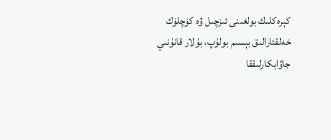كېرەكلىك بولغىنى ئىزچىل ۋە كۈچلۈك خەلقئارالىق بېسىم بولۇپ، بۇلار قانۇنىي جاۋابكارلىققا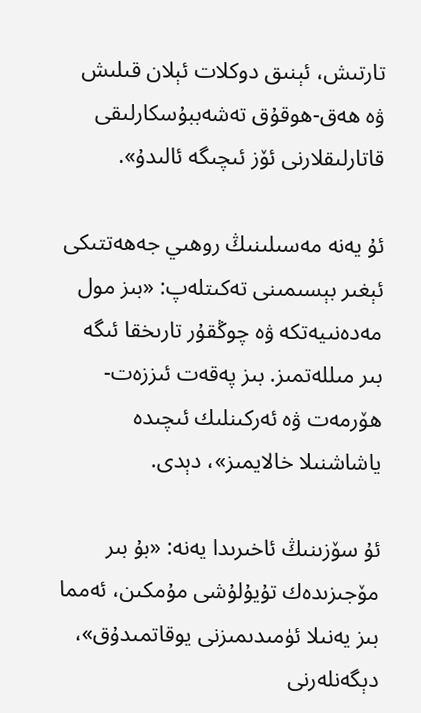تارتىش، ئېنىق دوكلات ئېلان قىلىش ۋە ھەق-ھوقۇق تەشەببۇسكارلىقى قاتارلىقلارنى ئۆز ئىچىگە ئالىدۇ».

ئۇ يەنە مەسىلىنىڭ روھىي جەھەتتىكى ئېغىر بېسىمىنى تەكىتلەپ: «بىز مول مەدەنىيەتكە ۋە چوڭقۇر تارىخقا ئىگە بىر مىللەتمىز. بىز پەقەت ئىززەت-ھۆرمەت ۋە ئەركىنلىك ئىچىدە ياشاشنىلا خالايمىز»، دېدى.

ئۇ سۆزىنىڭ ئاخىرىدا يەنە: «بۇ بىر مۆجىزىدەك تۇيۇلۇشى مۇمكىن، ئەمما بىز يەنىلا ئۈمىدىمىزنى يوقاتمىدۇق»، دېگەنلەرنى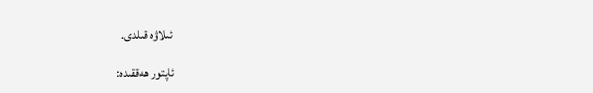ئىلاۋە قىلدى.

ئاپتور ھەققىدە: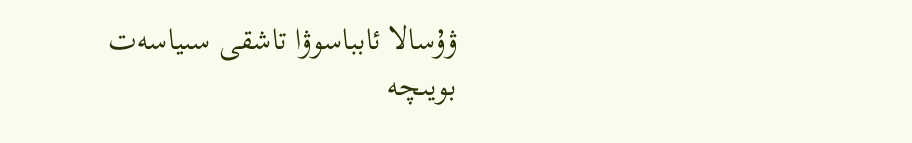ۋۇسالا ئابباسوۋا تاشقى سىياسەت بويىچە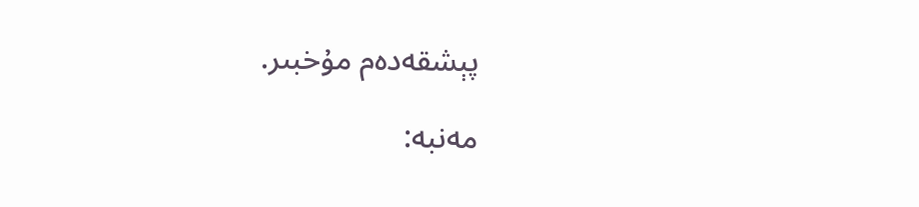پېشقەدەم مۇخبىر.

مەنبە: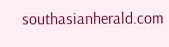southasianherald.com